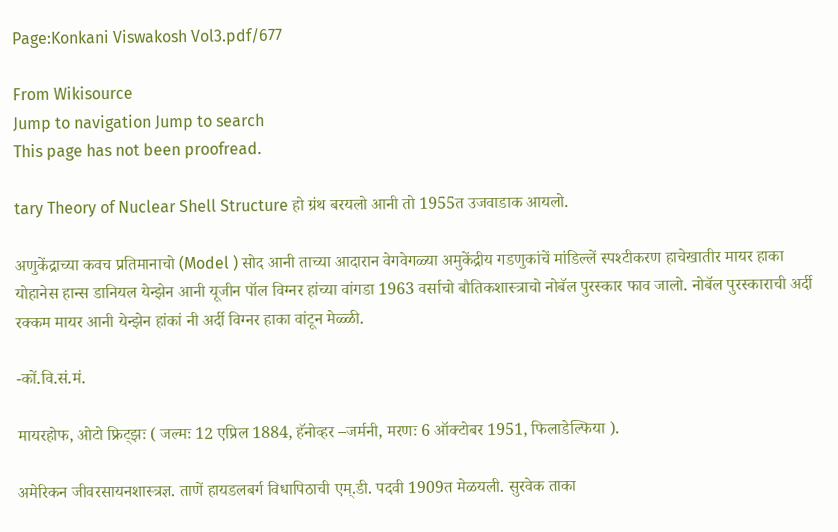Page:Konkani Viswakosh Vol3.pdf/677

From Wikisource
Jump to navigation Jump to search
This page has not been proofread.

tary Theory of Nuclear Shell Structure हो ग्रंथ बरयलो आनी तो 1955त उजवाडाक आयलो.

अणुकेंद्राच्या कवच प्रतिमानाचो (Model ) सोद आनी ताच्या आदारान वेगवेगळ्या अमुकेंद्रीय गडणुकांचें मांडिल्लें स्पश्टीकरण हाचेखातीर मायर हाका योहानेस हान्स डानियल येन्झेन आनी यूजीन पॉल विग्नर हांच्या वांगडा 1963 वर्साचो बौतिकशास्त्राचो नोबॅल पुरस्कार फाव जालो. नोबॅल पुरस्काराची अर्दी रक्कम मायर आनी येन्झेन हांकां नी अर्दी विग्नर हाका वांटून मेळ्ळी.

-कों.वि.सं.मं.

मायरहोफ, ओटो फ्रिट्झः ( जल्मः 12 एप्रिल 1884, हॅनोव्हर –जर्मनी, मरणः 6 ऑक्टोबर 1951, फिलाडेल्फिया ).

अमेरिकन जीवरसायनशास्त्रज्ञ. ताणें हायडलबर्ग विधापिठाची एम्.डी. पदवी 1909त मेळयली. सुरवेक ताका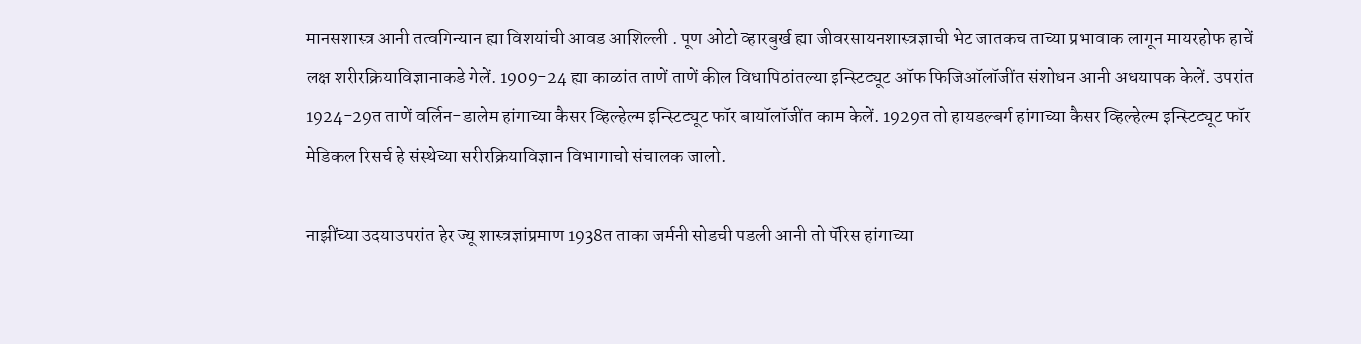मानसशास्त्र आनी तत्वगिन्यान ह्या विशयांची आवड आशिल्ली . पूण ओटो व्हारबुर्ख ह्या जीवरसायनशास्त्रज्ञाची भेट जातकच ताच्या प्रभावाक लागून मायरहोफ हाचें लक्ष शरीरक्रियाविज्ञानाकडे गेलें. 1909-24 ह्या काळांत ताणें ताणें कील विधापिठांतल्या इन्स्टिट्यूट ऑफ फिजिऑलॉजींत संशोधन आनी अधयापक केलें. उपरांत 1924-29त ताणें वर्लिन-डालेम हांगाच्या कैसर व्हिल्हेल्म इन्स्टिट्यूट फॉर बायॉलॉजींत काम केलें. 1929त तो हायडल्बर्ग हांगाच्या कैसर व्हिल्हेल्म इन्स्टिट्यूट फॉर मेडिकल रिसर्च हे संस्थेच्या सरीरक्रियाविज्ञान विभागाचो संचालक जालो.

नाझींच्या उदयाउपरांत हेर ज्यू शास्त्रज्ञांप्रमाण 1938त ताका जर्मनी सोडची पडली आनी तो पॅरिस हांगाच्या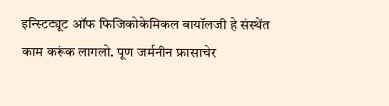इन्स्टिट्यूट ऑफ फिजिकोकेमिकल बायॉलजी हे संस्थेंत काम करूंक लागलो. पूण जर्मनीन फ्रासाचेर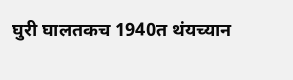घुरी घालतकच 1940त थंयच्यान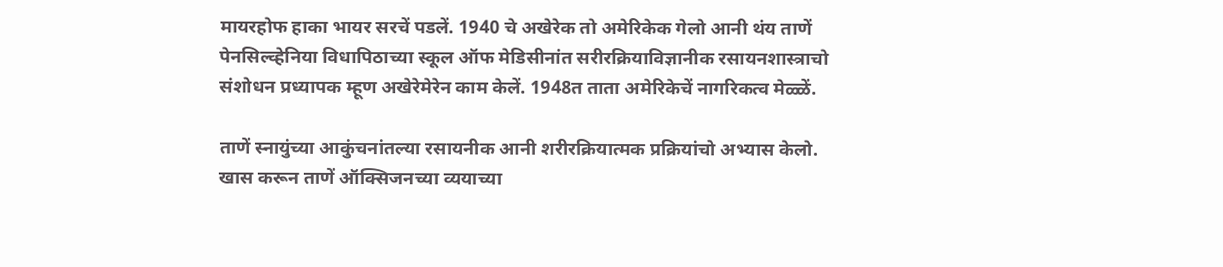मायरहोफ हाका भायर सरचें पडलें. 1940 चे अखेरेक तो अमेरिकेक गेलो आनी थंय ताणें पेनसिल्व्हेनिया विधापिठाच्या स्कूल ऑफ मेडिसीनांत सरीरक्रियाविज्ञानीक रसायनशास्त्राचो संशोधन प्रध्यापक म्हूण अखेरेमेरेन काम केलें. 1948त ताता अमेरिकेचें नागरिकत्व मेळ्ळें.

ताणें स्नायुंच्या आकुंचनांतल्या रसायनीक आनी शरीरक्रियात्मक प्रक्रियांचो अभ्यास केलो. खास करून ताणें ऑक्सिजनच्या व्ययाच्या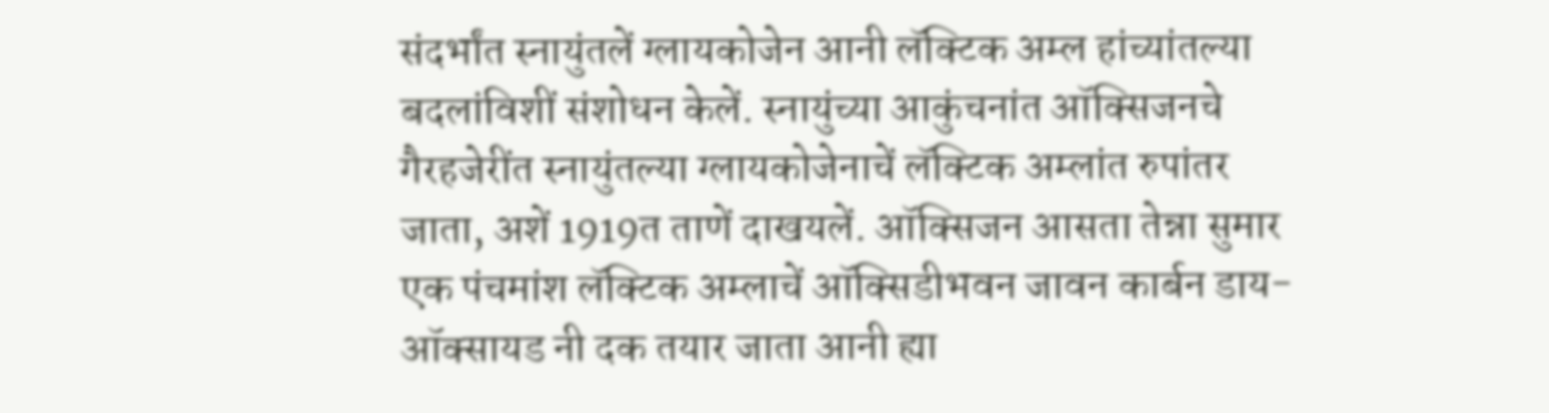संदर्भांत स्नायुंतलें ग्लायकोजेन आनी लॅक्टिक अम्ल हांच्यांतल्या बदलांविशीं संशोधन केलें. स्नायुंच्या आकुंचनांत ऑक्सिजनचे गैरहजेरींत स्नायुंतल्या ग्लायकोजेनाचें लॅक्टिक अम्लांत रुपांतर जाता, अशें 1919त ताणें दाखयलें. ऑक्सिजन आसता तेन्ना सुमार एक पंचमांश लॅक्टिक अम्लाचें ऑक्सिडीभवन जावन कार्बन डाय-ऑक्सायड नी दक तयार जाता आनी ह्या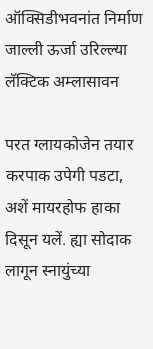ऑक्सिडीभवनांत निर्माण जाल्ली ऊर्जा उरिल्ल्या लॅक्टिक अम्लासावन

परत ग्लायकोजेन तयार करपाक उपेगी पडटा, अशें मायरहोफ हाका दिसून यलें. ह्या सोदाक लागून स्नायुंच्या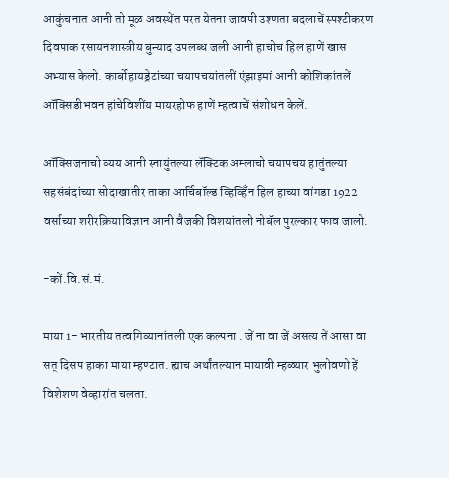आकुंचनात आनी तो मूळ अवस्थेंत परत येतना जावपी उश्णता बदलाचें स्पश्टीकरण दिवपाक रसायनशास्त्रीय बुन्याद उपलब्ध जली आनी हाचोच हिल हाणें खास अभ्यास केलो. कार्बोहायड्रेटांच्या चयापचयांतलीं एंझाइमां आनी कोशिकांतलें ऑक्सिडीभवन हांचेविशींय मायरहोफ हाणें म्हत्वाचें संशोधन केलें.

ऑक्सिजनाचो व्यय आनी स्नायुंतल्या लॅक्टिक अम्लाचो चयापचय हातुंतल्या सहसंबंदांच्या सोदाखातीर ताका आर्चिबॉल्ड व्हिव्हिँन हिल हाच्या वांगडा 1922 वर्साच्या शरीरक्रियाविज्ञान आनी वैजकी विशयांतलो नोबॅल पुरल्कार फाव जालो.

-कों.वि.सं.मं.

माया 1- भारतीय तत्वगिव्यानांतली एक कल्पना . जें ना वा जें असत्य तें आसा वा सत् दिसप हाका माया म्हण्टात. ह्याच अर्थांतल्यान मायावी म्हळ्यार भुलोवणो हें विशेशण वेव्हारांत चलता.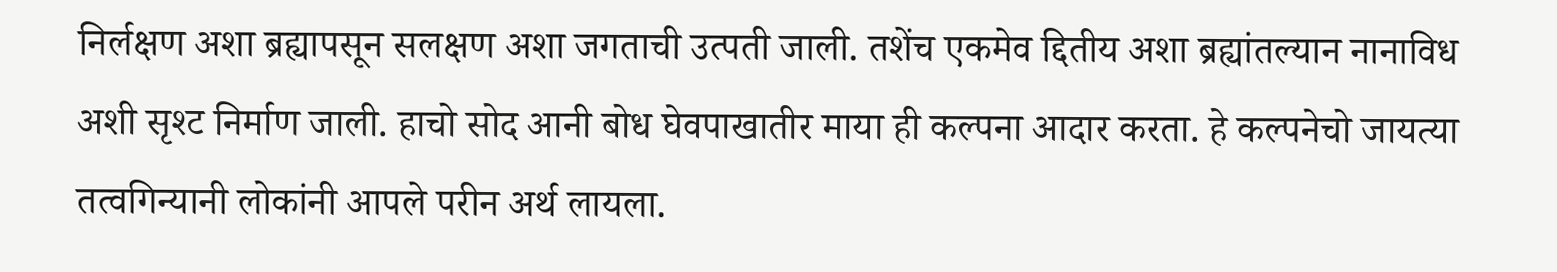निर्लक्षण अशा ब्रह्यापसून सलक्षण अशा जगताची उत्पती जाली. तशेंच एकमेव द्दितीय अशा ब्रह्यांतल्यान नानाविध अशी सृश्ट निर्माण जाली. हाचो सोद आनी बोध घेवपाखातीर माया ही कल्पना आदार करता. हे कल्पनेचो जायत्या तत्वगिन्यानी लोकांनी आपले परीन अर्थ लायला.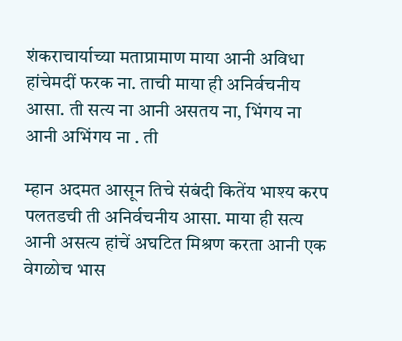शंकराचार्याच्या मताप्रामाण माया आनी अविधा हांचेमदीं फरक ना. ताची माया ही अनिर्वचनीय आसा. ती सत्य ना आनी असतय ना, भिंगय ना आनी अभिंगय ना . ती

म्हान अदमत आसून तिचे संबंदी कितेंय भाश्य करप पलतडची ती अनिर्वचनीय आसा. माया ही सत्य आनी असत्य हांचें अघटित मिश्रण करता आनी एक वेगळोच भास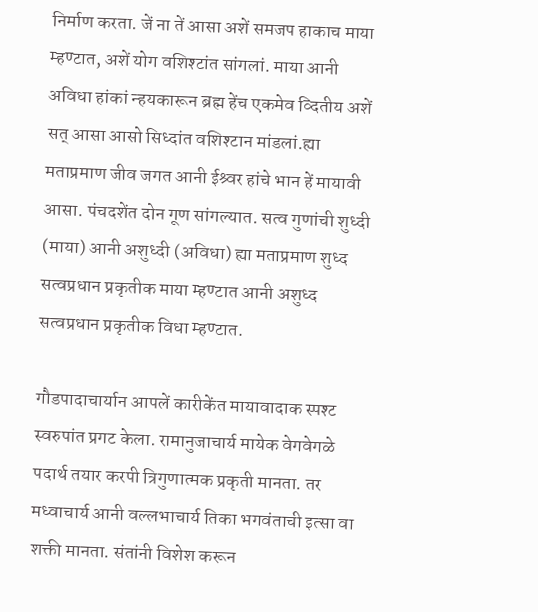निर्माण करता. जें ना तें आसा अशें समजप हाकाच माया म्हण्टात, अशें योग वशिश्टांत सांगलां. माया आनी अविधा हांकां न्हयकारून ब्रह्म हेंच एकमेव व्दितीय अशें सत् आसा आसो सिध्दांत वशिश्टान मांडलां.ह्या मताप्रमाण जीव जगत आनी ईश्र्वर हांचे भान हें मायावी आसा. पंचदशेंत दोन गूण सांगल्यात. सत्व गुणांची शुध्दी (माया) आनी अशुध्दी (अविधा) ह्या मताप्रमाण शुध्द सत्वप्रधान प्रकृतीक माया म्हण्टात आनी अशुध्द सत्वप्रधान प्रकृतीक विधा म्हण्टात.

गौडपादाचार्यान आपलें कारीकेंत मायावादाक स्पश्ट स्वरुपांत प्रगट केला. रामानुजाचार्य मायेक वेगवेगळे पदार्थ तयार करपी त्रिगुणात्मक प्रकृती मानता. तर मध्वाचार्य आनी वल्लभाचार्य तिका भगवंताची इत्सा वा शक्ती मानता. संतांनी विशेश करून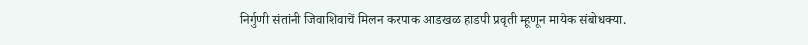निर्गुणी संतांनी जिवाशिवाचें मिलन करपाक आडखळ हाडपी प्रवृती म्हूणून मायेक संबोधक्या.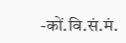-कों.वि.सं.मं.